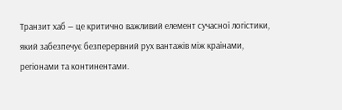Транзит хаб — це критично важливий елемент сучасної логістики, який забезпечує безперервний рух вантажів між країнами, регіонами та континентами.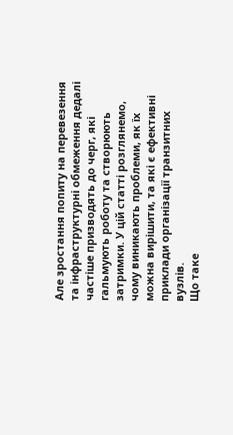Але зростання попиту на перевезення та інфраструктурні обмеження дедалі частіше призводять до черг, які гальмують роботу та створюють затримки. У цій статті розглянемо, чому виникають проблеми, як їх можна вирішити, та які є ефективні приклади організації транзитних вузлів.
Що таке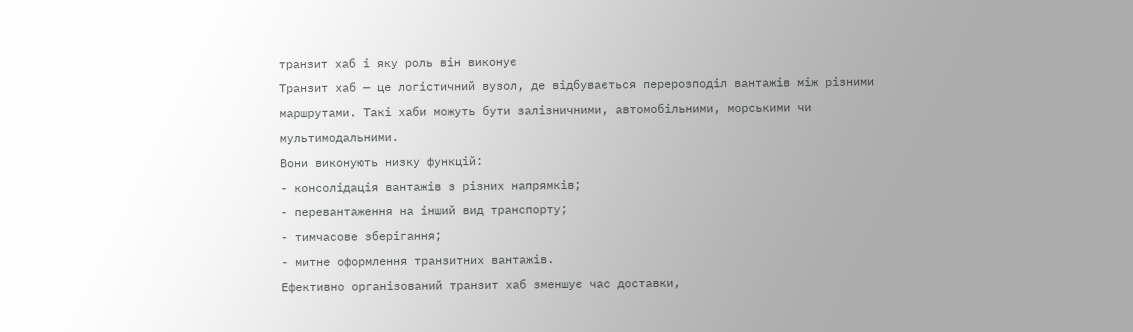транзит хаб і яку роль він виконує
Транзит хаб — це логістичний вузол, де відбувається перерозподіл вантажів між різними маршрутами. Такі хаби можуть бути залізничними, автомобільними, морськими чи мультимодальними.
Вони виконують низку функцій:
- консолідація вантажів з різних напрямків;
- перевантаження на інший вид транспорту;
- тимчасове зберігання;
- митне оформлення транзитних вантажів.
Ефективно організований транзит хаб зменшує час доставки,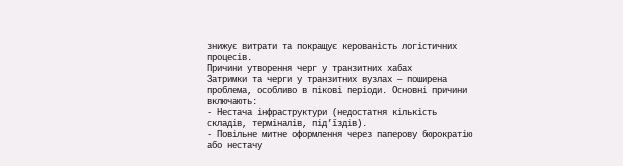знижує витрати та покращує керованість логістичних процесів.
Причини утворення черг у транзитних хабах
Затримки та черги у транзитних вузлах — поширена проблема, особливо в пікові періоди. Основні причини включають:
- Нестача інфраструктури (недостатня кількість складів, терміналів, під’їздів).
- Повільне митне оформлення через паперову бюрократію або нестачу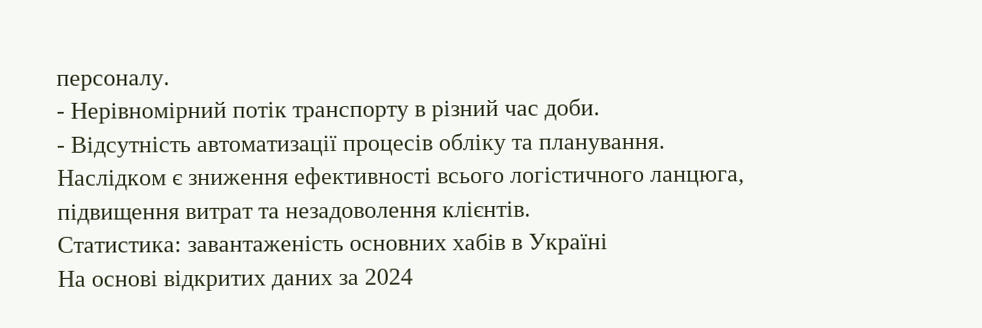персоналу.
- Нерівномірний потік транспорту в різний час доби.
- Відсутність автоматизації процесів обліку та планування.
Наслідком є зниження ефективності всього логістичного ланцюга, підвищення витрат та незадоволення клієнтів.
Статистика: завантаженість основних хабів в Україні
На основі відкритих даних за 2024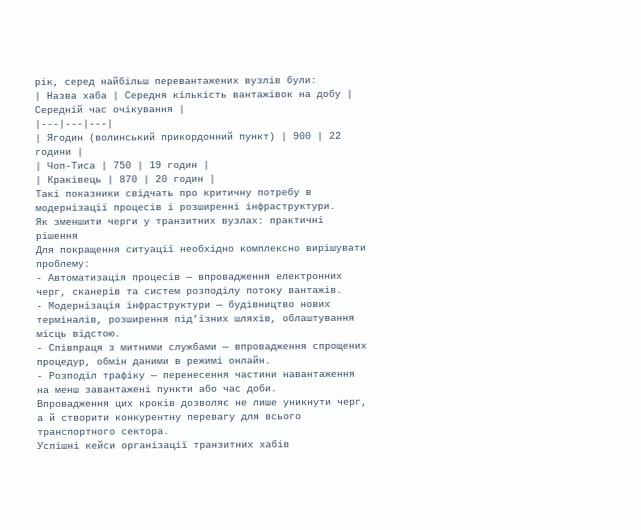рік, серед найбільш перевантажених вузлів були:
| Назва хаба | Середня кількість вантажівок на добу | Середній час очікування |
|---|---|---|
| Ягодин (волинський прикордонний пункт) | 900 | 22 години |
| Чоп-Тиса | 750 | 19 годин |
| Краківець | 870 | 20 годин |
Такі показники свідчать про критичну потребу в модернізації процесів і розширенні інфраструктури.
Як зменшити черги у транзитних вузлах: практичні рішення
Для покращення ситуації необхідно комплексно вирішувати проблему:
- Автоматизація процесів — впровадження електронних черг, сканерів та систем розподілу потоку вантажів.
- Модернізація інфраструктури — будівництво нових терміналів, розширення під’їзних шляхів, облаштування місць відстою.
- Співпраця з митними службами — впровадження спрощених процедур, обмін даними в режимі онлайн.
- Розподіл трафіку — перенесення частини навантаження на менш завантажені пункти або час доби.
Впровадження цих кроків дозволяє не лише уникнути черг, а й створити конкурентну перевагу для всього транспортного сектора.
Успішні кейси організації транзитних хабів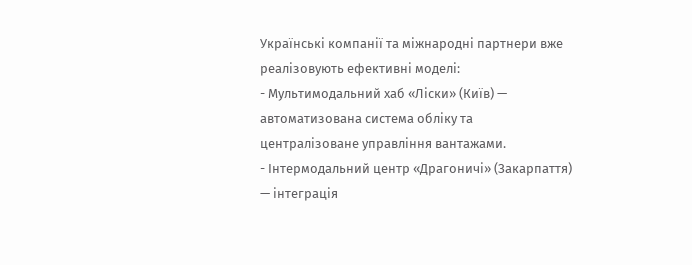Українські компанії та міжнародні партнери вже реалізовують ефективні моделі:
- Мультимодальний хаб «Ліски» (Київ) — автоматизована система обліку та централізоване управління вантажами.
- Інтермодальний центр «Драгоничі» (Закарпаття) — інтеграція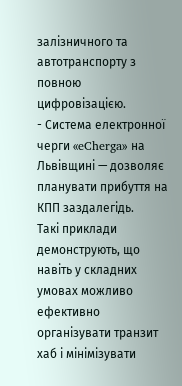залізничного та автотранспорту з повною цифровізацією.
- Система електронної черги «eCherga» на Львівщині — дозволяє планувати прибуття на КПП заздалегідь.
Такі приклади демонструють, що навіть у складних умовах можливо ефективно організувати транзит хаб і мінімізувати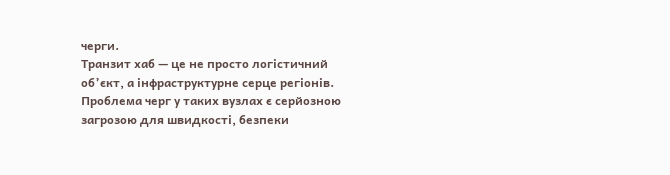черги.
Транзит хаб — це не просто логістичний об’єкт, а інфраструктурне серце регіонів. Проблема черг у таких вузлах є серйозною загрозою для швидкості, безпеки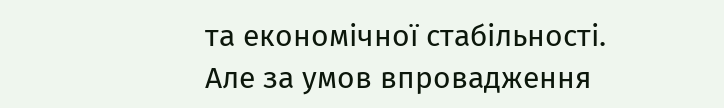та економічної стабільності. Але за умов впровадження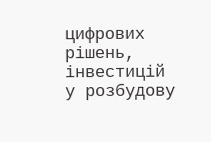цифрових рішень, інвестицій у розбудову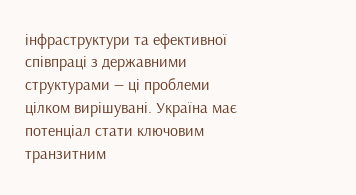інфраструктури та ефективної співпраці з державними структурами — ці проблеми цілком вирішувані. Україна має потенціал стати ключовим транзитним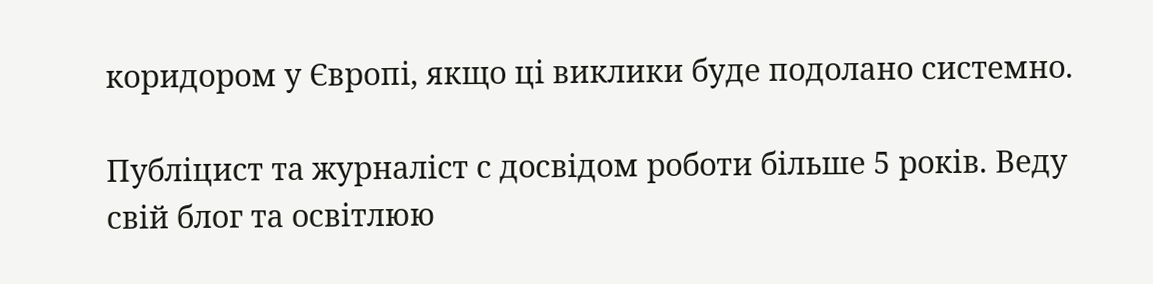коридором у Європі, якщо ці виклики буде подолано системно.

Публіцист та журналіст с досвідом роботи більше 5 років. Веду свій блог та освітлюю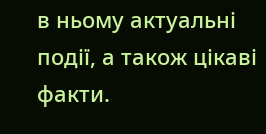в ньому актуальні події, а також цікаві факти.